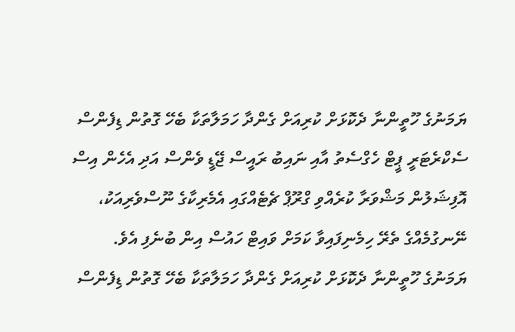ޔަމަނުގެ ހޫތީންނާ ދެކޮޅަށް ކުރިއަށް ގެންދާ ހަމަލާތަކާ ބެހޭ ގޮތުން ޑިފެންސް ސެކްރެޓަރީ ޕީޓް ހެގްސެތު އާއި ނައިބު ރައީސް ޖޭޑީ ވެންސް އަދި އެހެން އިސް އޮފިޝަލުން މަޝްވަރާ ކުރެއްވި ގްރޫޕް ޗެޓެއްގައި އެމެރިކާގެ ނޫސްވެރިއަކު، ނޭނގުމެއްގެ ތެރޭ ހިމެނިފައިވާ ކަމަށް ވައިޓް ހައުސް އިން ބުނެފި އެވެ.
ޔަމަނުގެ ހޫތީންނާ ދެކޮޅަށް ކުރިއަށް ގެންދާ ހަމަލާތަކާ ބެހޭ ގޮތުން ޑިފެންސް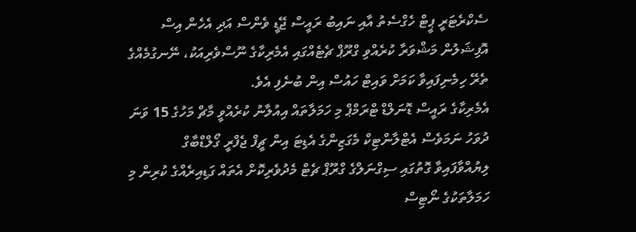ސެކްރެޓަރީ ޕީޓް ހެގްސެތު އާއި ނައިބު ރައީސް ޖޭޑީ ވެންސް އަދި އެހެން އިސް އޮފިޝަލުން މަޝްވަރާ ކުރެއްވި ގްރޫޕް ޗެޓެއްގައި އެމެރިކާގެ ނޫސްވެރިއަކު، ނޭނގުމެއްގެ ތެރޭ ހިމެނިފައިވާ ކަމަށް ވައިޓް ހައުސް އިން ބުނެފި އެވެ.
އެމެރިކާގެ ރައީސް ޑޮނަލްޑް ޓްރަމްޕް މި ހަމަލާތައް އިއުލާނު ކުރެއްވީ މާޗް މަހުގެ 15 ވަނަ ދުވަހު ނަމަވެސް އެޓްލާންޓިކް މެގަޒިންގެ އެޑިޓަ އިން ޗީފް ޖެފްރީ ގޯލްޑްބާގް ލިޔުއްވާފައިވާ ގޮތުގައި ސިގްނަލްގެ ގްރޫޕް ޗެޓް މެދުވެރިކޮށް އެތައް ގަޑިއިރެއްގެ ކުރިން މި ހަމަލާތަކުގެ ނޯޓިސް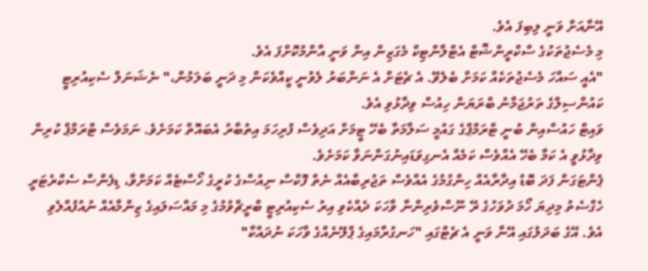އޭނާއަށް ވަނީ ލިބިފަ އެވެ.
މި މެސެޖުތަކުގެ ސްކްރީންޝޮޓް އެޓްލާންޓިކް މެގަޒިން އިން ވަނީ އާންމުކޮށްފަ އެވެ.
"އެއީ ސައްހަ މެސެޖުތަކެއް ކަމަށް ބެލެވޭ. އެ ޗެޓަށް އެ ނަންބަރު ލެވުނީ ކީއްވެކަން މި ދަނީ ބަލަމުން،" ނެޝަނަލް ސެކިއުރިޓީ ކައުންސިލްގެ ތަރުޖަމާނު ބްރަޔަން ހިއުސް ވިދާޅުވި އެވެ.
ވައިޓް ހައުސްއިން ބުނީ ޓްރަމްޕްގެ ގައުމީ ސަލާމަތާ ބެހޭ ޓީމަށް އަދިވެސް ފުރިހަމަ އިތުބާރު އެބައޮތް ކަމަށެވެ. ނަމަވެސް ޓްރަމްޕް ކުރިން ވިދާޅުވީ އެ ކަމާ ބެހޭ އެއްވެސް ކަމެއް އެނގިވަޑައިނުގަންނަވާ ކަމަށެވެ.
ޕެންޓަގަން ފަދަ ބޮޑު އިދާރާއެއް ހިންގުމުގެ އެއްވެސް ތަޖުރިބާއެއް ނެތް ފޮކްސް ނިއުސްގެ ކުރީގެ ހޯސްޓެއް ކަމަށްވާ، ޑިފެންސް ސެކްރެޓަރީ ހެގްސެތު މިދިޔަ ހޯމަ ދުވަހުގެ ރޭ ނޫސްވެރިންނާ ވާހަކަ ދެއްކެވި އިރު ސެކިއުރިޓީ ބްރީޗްވުމުގެ މި މައްސަލައިގެ ޒިންމާއެއް ނުއުފުއްލެވި އެވެ. އޭގެ ބަދަލުގައި އޭނާ ވަނީ އެ ޗެޓްގައި "ހަނގުރާމައިގެ ޕްލޭނެއްގެ ވާހަކަ ނުދައްކާ"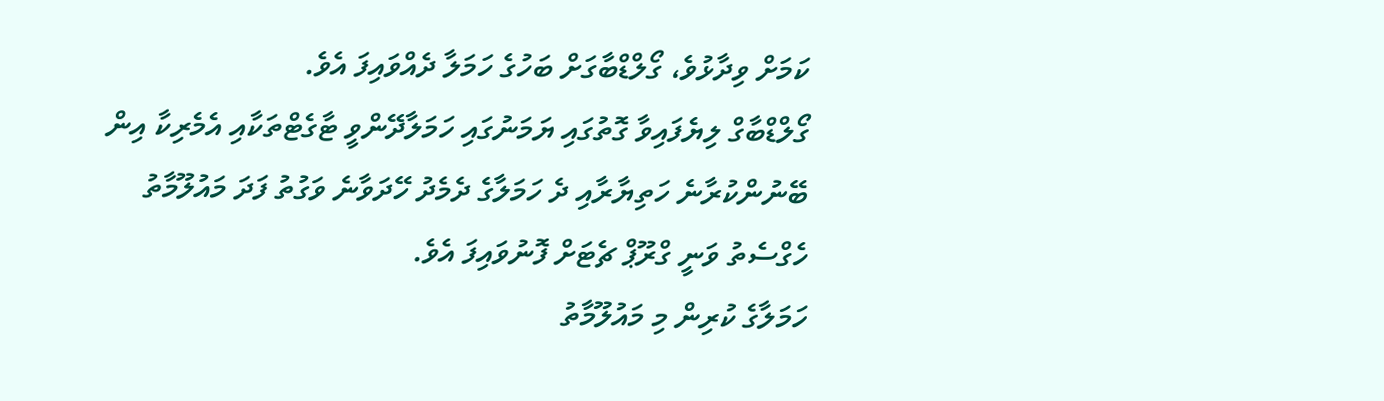ކަމަށް ވިދާޅުވެ، ގޯލްޑްބާގަށް ބަހުގެ ހަމަލާ ދެއްވައިފަ އެވެ.
ގޯލްޑްބާގް ލިޔެފައިވާ ގޮތުގައި ޔަމަނުގައި ހަމަލާދޭންވީ ޓާގެޓްތަކާއި އެމެރިކާ އިން ބޭނުންކުރާނެ ހަތިޔާރާއި ދެ ހަމަލާގެ ދެމެދު ހޭދަވާނެ ވަގުތު ފަދަ މައުލޫމާތު ހެގްސެތު ވަނީ ގްރޫޕް ޗެޓަށް ފޮނުވައިފަ އެވެ.
ހަމަލާގެ ކުރިން މި މައުލޫމާތު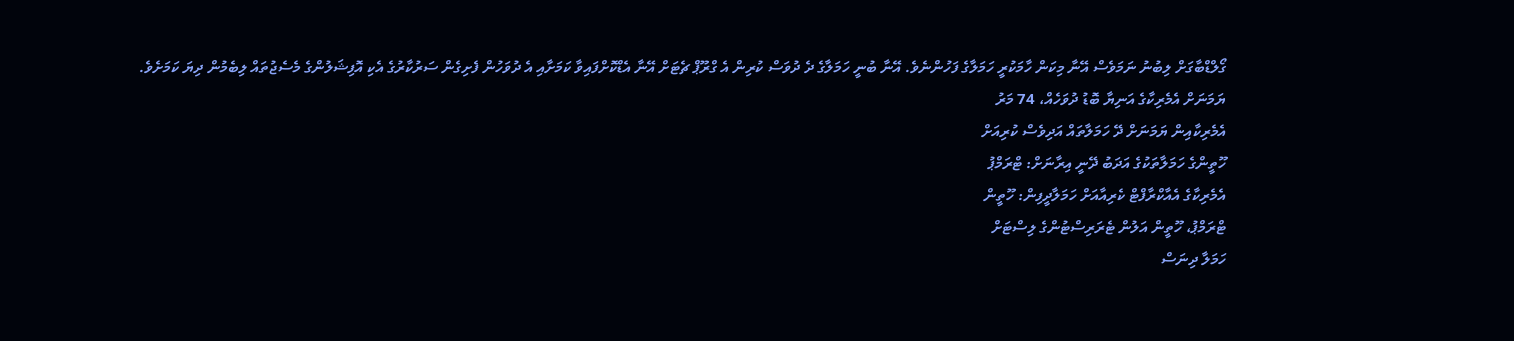ގޯލްޑްބާގަށް ލިބުނު ނަމަވެސް އޭނާ މިކަން ހާމަކުރީ ހަމަލާގެ ފަހުންނެވެ. އޭނާ ބުނީ ހަމަލާގެ ދެ ދުވަސް ކުރިން އެ ގްރޫޕް ޗެޓަށް އޭނާ އެޑްކޮށްފައިވާ ކަމަށާއި އެ ދުވަހުން ފެށިގެން ސަރުކާރުގެ އެކި އޮފިޝަލުންގެ މެސެޖުތައް ލިބެމުން ދިޔަ ކަމަށެވެ.
ޔަމަނަށް އެމެރިކާގެ އަނިޔާ ބޮޑު ދުވަހެއް، 74 މަރު
އެމެރިކާއިން ޔަމަނަށް ދޭ ހަމަލާތައް އަދިވެސް ކުރިއަށް
ހޫތީންގެ ހަމަލާތަކުގެ އަދަބު ދޭނީ އިރާނަށް: ޓްރަމްޕު
އެމެރިކާގެ އެއާކްރާފްޓް ކެރިއާއަށް ހަމަލާދީފިން: ހޫތީން
ޓްރަމްޕު، ހޫތީން އަލުން ޓެރަރިސްޓުންގެ ލިސްޓަށް
ހަމަލާ ދިނަސް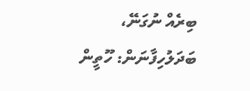ބިރެއް ނުގަނޭ، ބަދަލުހިފާނަން: ހޫތީން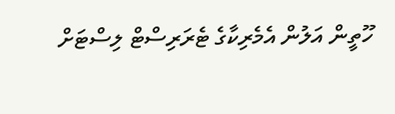ހޫތީން އަލުން އެމެރިކާގެ ޓެރަރިސްޓް ލިސްޓަށް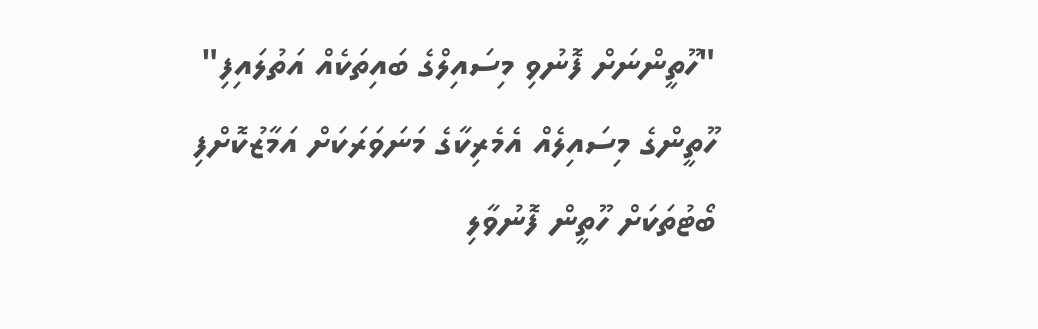"ހޫތީންނަށް ފޮނުވި މިސައިލްގެ ބައިތަކެއް އަތުލައިފި"
ހޫތީންގެ މިސައިލެއް އެމެރިކާގެ މަނަވަރަކަށް އަމާޒުކޮށްފި
ބޯޓުތަކަށް ހޫތީން ފޮނުވާލި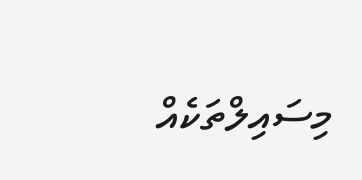މިސައިލްތަކެއް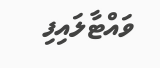ވައްޓާލައިފި